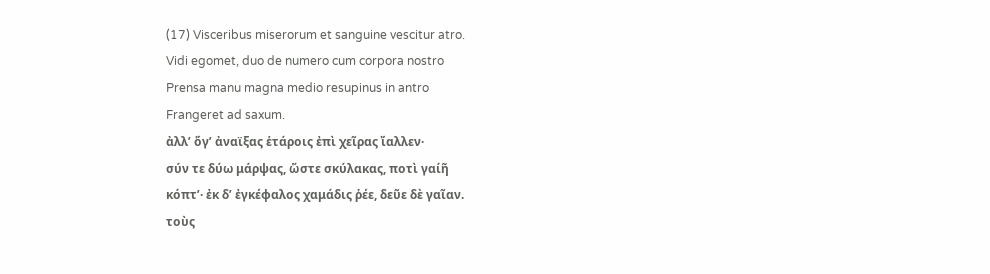(17) Visceribus miserorum et sanguine vescitur atro.
Vidi egomet, duo de numero cum corpora nostro
Prensa manu magna medio resupinus in antro
Frangeret ad saxum.
ἀλλ’ ὅγ’ ἀναϊξας ἑτάροις ἐπὶ χεῖρας ἴαλλεν·
σύν τε δύω μάρψας, ὥστε σκύλακας, ποτὶ γαίῆ
κόπτ’· ἐκ δ’ ἐγκέφαλος χαμάδις ῥέε, δεῦε δὲ γαῖαν.
τοὺς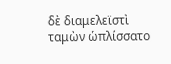δὲ διαμελεϊστὶ ταμὼν ὡπλίσσατο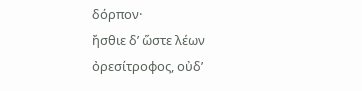δόρπον·
ἤσθιε δ’ ὥστε λέων ὀρεσίτροφος, οὐδ’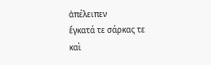ἀπέλειπεν
ἔγκατά τε σάρκας τε καὶ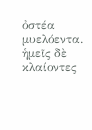ὀστέα μυελόεντα.
ἡμεῖς δὲ κλαίοντες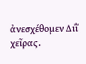ἀνεσχέθομεν Διῒ χεῖρας.